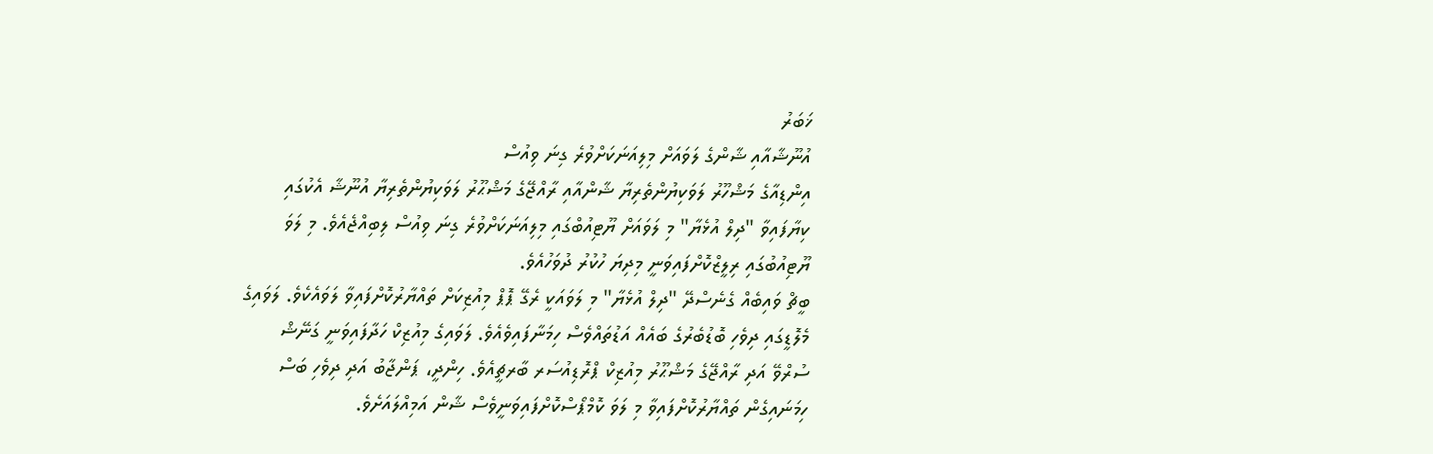ޚަބަރު
އުނޫޝާއާއި ޝާންގެ ލަވައަށް މިލިއަނަކަށްވުރެ ގިނަ ވިއުސް
އިންޑިއާގެ މަޝްހޫރު ލަވަކިޔުންތެރިޔާ ޝާންއާއި ރާއްޖޭގެ މަޝްޙޫރު ލަވަކިޔުންތެރިޔާ އުނޫޝާ އެކުގައި ކިޔާފައިވާ "ދިލް އުޅެޔާ" މި ލަވައަށް ޔޫޓިއުބްގައި މިލިއަނަކަށްވުރެ ގިނަ ވިއުސް ލިބިއްޖެއެވެ. މި ލަވަ ޔޫޓިއުބުގައި ރިލީޒްކޮށްފައިވަނީ މިދިޔަ ހުކުރު ދުވަހުއެވެ.
ބީޗް ވައިބެއް ގެނެސްދޭ "ދިލް އުޅެޔާ" މި ލަވައަކީ ރެގޭ ޕޮޕް މިއުޒިކަށް ތައްޔާރުކޮށްފައިވާ ލަވައެކެވެ. ލަވައިގެ މެލޮޑީގައި ދިވެހި ބޮޑުބެރުގެ ބައެއް އަޑުތައްވެސް ހިމަނާފައިވެއެވެ. ލަވައިގެ މިއުޒިކް ހަދާފައިވަނީ ގަނޭޝް ސުރްވޭ އަދި ރާއްޖޭގެ މަޝްޙޫރު މިއުޒިކް ޕްރޮޑިއުސަރ ބާރޗީއެވެ. ހިންދީ، ޕަންޖާބު އަދި ދިވެހި ބަސް ހިމަނައިގެން ތައްޔާރުކޮށްފައިވާ މި ލަވަ ކޮމްޕޯސްކޮށްފައިވަނީވެސް ޝާން އަމިއްލައަށެވެ.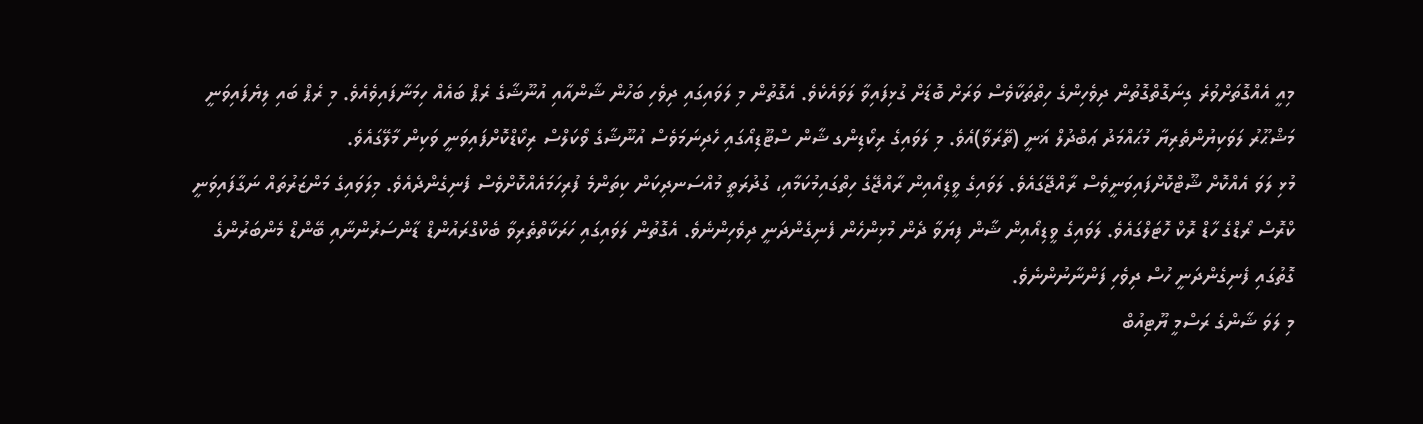މިއީ އެއްގޮތަށްވުރެ ގިނަގޮތްގޮތުން ދިވެހިންގެ ހިތްތަކާވެސް ވަރަށް ބޮޑަށް ގުޅިފައިވާ ލަވައެކެވެ. އެގޮތުން މި ލަވައިގައި ދިވެހި ބަހުން ޝާންއާއި އުނޫޝާގެ ރެޕް ބައެއް ހިމަނާފައިވެއެވެ. މި ރެޕް ބައި ލިޔެފައިވަނީ މަޝްޙޫރު ލަވަކިޔުންތެރިޔާ މުޙައްމަދު ޢަބްދުލް ޣަނީ (ތޭރަވާ)އެވެ. މި ލަވައިގެ ރިކޯޑިންގ ޝާން ސްޓޫޑިއޯގައި ހެދިނަމަވެސް އުނޫޝާގެ ވޯކަލްސް ރިކޯޑްކޮށްފައިވަނީ ވަކިން މާލޭގައެވެ.
މުޅި ލަވަ އެއްކޮށް ޝޫޓްކޮށްފައިވަނީވެސް ރާއްޖޭގައެވެ. ލަވައިގެ ވީޑިއޯއިން ރާއްޖޭގެ ހިތްގައިމުކަމާއި، ގުދުރަތީ މުއްސަނދިކަން ކިތަންމެ ފުރިހަމައެއްކޮށްވެސް ފެނިގެންދެއެވެ. މިލަވައިގެ މަންޒަރުތައް ނަގާފައިވަނީ ކްރޮސް ރޯޑްގެ ހާޑް ރޮކް ހޮޓަލްގައެވެ. ލަވައިގެ ވީޑިއޯއިން ޝާން ފިޔަވާ ދެން މުޅިންހެން ފެނިގެންދަނީ ދިވެހިންނެވެ. އެގޮތުން ލަވައިގައި ހަރަކާތްތެރިވާ ބެކްގްރައުންޑް ޑާންސަރުންނާއި ބޭންޑް މެންބަރުންގެ ގޮތުގައި ފެނިގެންދަނީ ހުސް ދިވެހި ފަންނާނުންނެވެ.
މި ލަވަ ޝާންގެ ރަސްމީ ޔޫޓިއުބް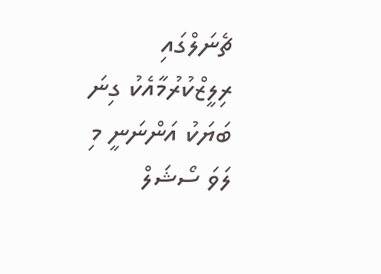ޗެނަލްގައި ރިލީޒްކުރުމާއެކު ގިނަ ބަޔަކު އަންނަނީ މި ލަވަ ސޯޝަލް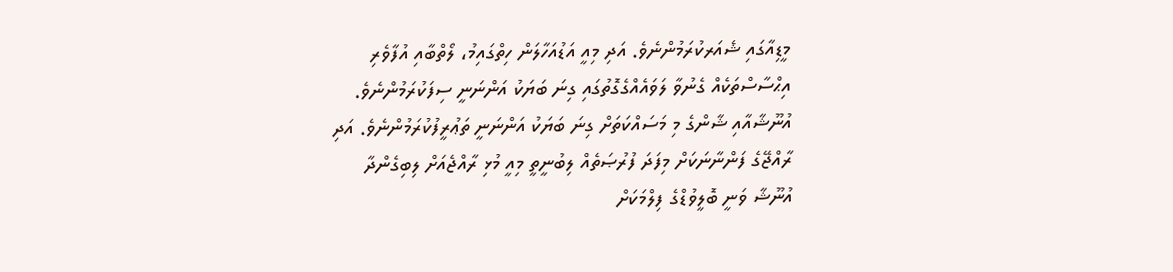މީޑިއާގައި ޝެއަރކުރަމުންނެވެ. އަދި މިއީ އަޑުއަހާލަން ހިތްގައިމު، ލޯތްބާއި އުފާވެރި އިޙްސާސްތަކެއް ގެނުވާ ލަވައެއްގެގޮތުގައި ގިނަ ބަޔަކު އަންނަނީ ސިފަކުރަމުންނެވެ. އުނޫޝާއާއި ޝާންގެ މި މަސައްކަތަށް ގިނަ ބަޔަކު އަންނަނީ ތަޢުރީފުކުރަމުންނެވެ. އަދި ރާއްޖޭގެ ފަންނާނަކަށް މިފަދަ ފުރުޞަތެއް ލިބުނީތީ މިއީ މުޅި ރާއްޖެއަށް ލިބިގެންދާ
އުނޫޝާ ވަނީ ބޮލީވުޑްގެ ފިލްމަކަށް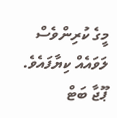މީގެ ކުރިންވެސް ލަވައެއް ކިޔާފައެވެ. ޕޫޖާ ބަޓް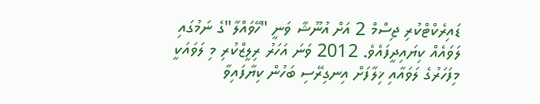ޑައިރެކްޓްކުރި ޖިސްމް 2 އަށް އުނޫޝާ ވަނީ "ހޭވައްލާ"ގެ ނަމުގައި ލަވައެއް ކިޔައިދީފައެވެ. 2012 ވަނަ އަހަރު ރިލީޒްކުރި މި ލަވައަކީ މިފަހަރުގެ ލަވައާއި ޚިލާފަށް އިނގިރޭސި ބަހުން ކިޔާފައިވާ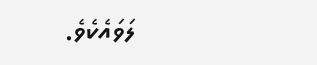ލަވައެކެވެ.